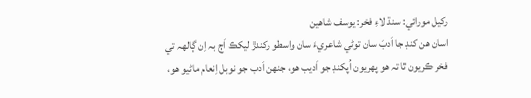رکيل مورائي: سنڌ لاءِ فخر: يوسف شاهين
اسان هن کنڊ جا اَدبَ سان توڻي شاعريءَ سان واسطو رکندڙ ليکڪ اَڄ بہ اِن ڳالھہ تي فخر ڪريون ٿا تہ هو پھريون اُپکنڊ جو اَديب هو، جنھن اَدب جو نوبل اِنعام ماڻيو هو،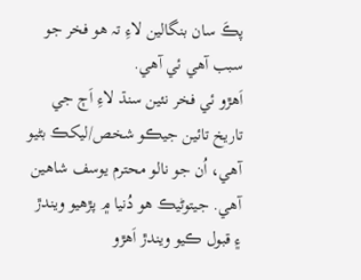پڪَ سان بنگالين لاءِ تہ هو فخر جو سبب آهي ئي آهي.
اَهڙو ئي فخر نئين سنڌ لاءِ اَڄ جي تاريخ تائين جيڪو شخص/ليکڪ بڻيو آهي، اُن جو نالو محترم يوسف شاهين آهي. جيتوڻيڪ هو دُنيا ۾ پڙهيو ويندڙ ۽ قبول ڪيو ويندڙ اَهڙو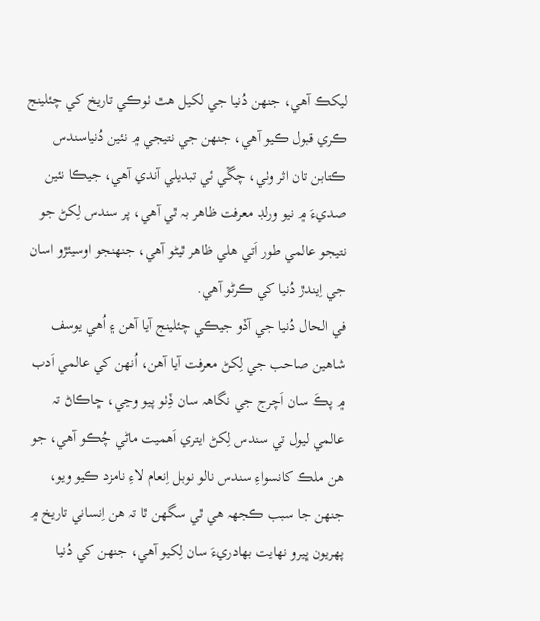ليکڪ آهي، جنھن دُنيا جي لکيل هٿ ٺوڪي تاريخ کي چئلينج ڪري قبول ڪيو آهي، جنھن جي نتيجي ۾ نئين دُنياسندس ڪتابن تان اثر وٺي، چڱي ئي تبديلي آندي آهي، جيڪا نئين صديءَ ۾ نيو ورلڊ معرفت ظاهر بہ ٿي آهي، پر سندس لِکڻ جو نتيجو عالمي طور اَتي هلي ظاهر ٿيڻو آهي، جنھنجو اوسيئڙو اسان جي اِيندڙ دُنيا کي ڪرڻو آهي.
في الحال دُنيا جي آڏو جيڪي چئلينج آيا آهن ۽ اُهي يوسف شاهين صاحب جي لِکڻ معرفت آيا آهن، اُنھن کي عالمي اَدب ۾ پڪَ سان اَچرج جي نگاھہ سان ڏِٺو پيو وڃي، ڇاڪاڻ تہ عالمي ليول تي سندس لِکڻ ايتري اَهميت ماڻي چُڪو آهي، جو هن ملڪ کانسواءِ سندس نالو نوبل اِنعام لاءِ نامزد ڪيو ويو، جنھن جا سبب ڪجهہ هي ٿي سگهن ٿا تہ هن اِنساني تاريخ ۾ پھريون ڀيرو نھايت بھادريءَ سان لِکيو آهي، جنھن کي دُنيا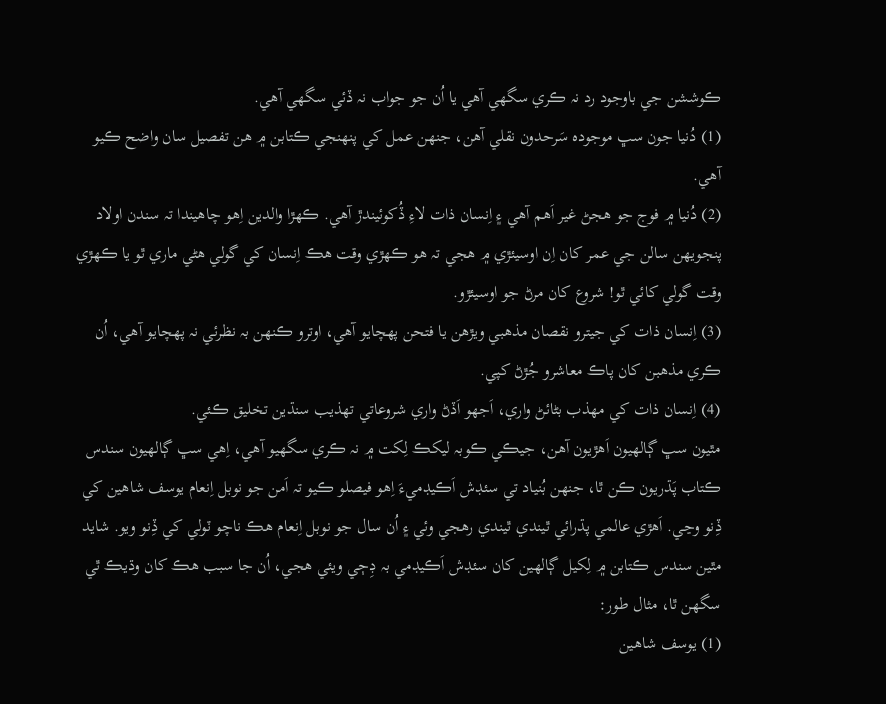ڪوششن جي باوجود رد نہ ڪري سگهي آهي يا اُن جو جواب نہ ڏئي سگهي آهي.
(1) دُنيا جون سڀ موجودہ سَرحدون نقلي آهن، جنھن عمل کي پنھنجي ڪتابن ۾ هن تفصيل سان واضح ڪيو آهي.
(2) دُنيا ۾ فوج جو هجڻ غير اَهم آهي ۽ اِنسان ذات لاءِ ڏُکوئيندڙ آهي. ڪھڙا والدين اِهو چاهيندا تہ سندن اولاد پنجويھن سالن جي عمر کان اِن اوسيئڙي ۾ هجي تہ هو ڪھڙي وقت هڪ اِنسان کي گولي هڻي ماري ٿو يا ڪھڙي وقت گولي کائي ٿو! شروع کان مرڻ جو اوسيئڙو.
(3) اِنسان ذات کي جيترو نقصان مذهبي ويڙهن يا فتحن پھچايو آهي، اوترو ڪنھن بہ نظرئي نہ پھچايو آهي، اُن ڪري مذهبن کان پاڪ معاشرو جُڙڻ کپي.
(4) اِنسان ذات کي مھذب بڻائڻ واري، اَجهو اَڏڻ واري شروعاتي تھذيب سنڌين تخليق ڪئي.
مٿيون سڀ ڳالھيون اَهڙيون آهن، جيڪي ڪوبہ ليکڪ لِکت ۾ نہ ڪري سگهيو آهي، اِهي سڀ ڳالھيون سندس ڪتاب پَڌريون ڪن ٿا، جنھن بُنياد تي سئڊش اَڪيڊميءَ اِهو فيصلو ڪيو تہ اَمن جو نوبل اِنعام يوسف شاهين کي ڏِنو وڃي. اَهڙي عالمي پڌرائي ٿيندي ٿيندي رهجي وئي ۽ اُن سال جو نوبل اِنعام هڪ ناچو ٽولي کي ڏِنو ويو. شايد مٿين سندس ڪتابن ۾ لِکيل ڳالھين کان سئڊش اَڪيڊمي بہ ڊِڄي ويئي هجي، اُن جا سبب هڪ کان وڌيڪ ٿي سگهن ٿا، مثال طور:
(1) يوسف شاهين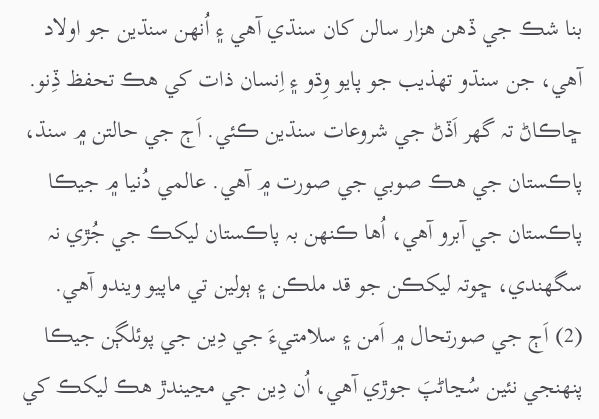بنا شڪ جي ڏهن هزار سالن کان سنڌي آهي ۽ اُنھن سنڌين جو اولاد آهي، جن سنڌو تھذيب جو پايو وِڌو ۽ اِنسان ذات کي هڪ تحفظ ڏِنو. ڇاڪاڻ تہ گهر اَڏڻ جي شروعات سنڌين ڪئي. اَڄ جي حالتن ۾ سنڌ، پاڪستان جي هڪ صوبي جي صورت ۾ آهي. عالمي دُنيا ۾ جيڪا پاڪستان جي آبرو آهي، اُها ڪنھن بہ پاڪستان ليکڪ جي جُڙي نہ سگهندي، ڇوتہ ليکڪن جو قد ملڪن ۽ ٻولين تي ماپيو ويندو آهي.
(2) اَڄ جي صورتحال ۾ اَمن ۽ سلامتيءَ جي دِين جي پوئلڳن جيڪا پنھنجي نئين سُڃاڻپَ جوڙي آهي، اُن دِين جي مڃيندڙ هڪ ليکڪ کي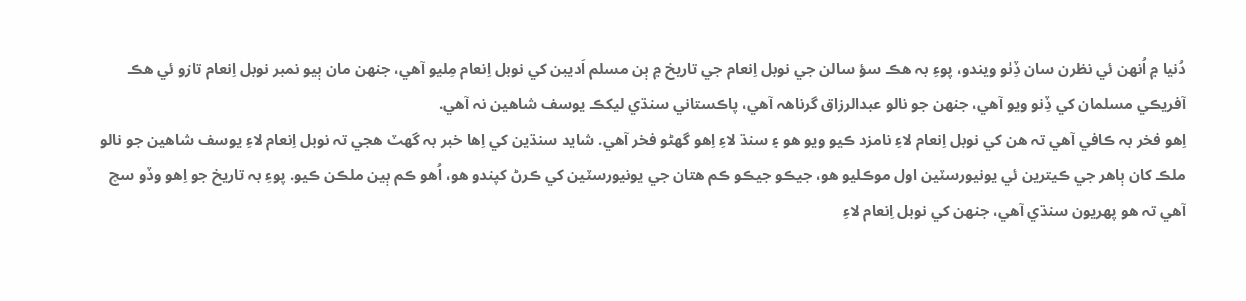دُنيا ۾ اُنھن ئي نظرن سان ڏِٺو ويندو، پوءِ بہ هڪ سؤ سالن جي نوبل اِنعام جي تاريخ ۾ ٻن مسلم اَديبن کي نوبل اِنعام مِليو آهي، جنھن مان ٻيو نمبر نوبل اِنعام تازو ئي هڪ آفريڪي مسلمان کي ڏِنو ويو آهي، جنھن جو نالو عبدالرزاق گرناھہ آهي، پاڪستاني سنڌي ليکڪ يوسف شاهين نہ آهي.
اِهو فخر بہ ڪافي آهي تہ هن کي نوبل اِنعام لاءِ نامزد ڪيو ويو هو ۽ سنڌ لاءِ اِهو گهڻو فخر آهي. شايد سنڌين کي اِها خبر بہ گهٽ هجي تہ نوبل اِنعام لاءِ يوسف شاهين جو نالو ملڪ کان ٻاهر جي ڪيترين ئي يونيورسٽين اول موڪليو هو، جيڪو جيڪو ڪم هتان جي يونيورسٽين کي ڪرڻ کپندو هو، اُهو ڪم ٻين ملڪن ڪيو. پوءِ بہ تاريخ جو اِهو وڏو سچ آهي تہ هو پھريون سنڌي آهي، جنھن کي نوبل اِنعام لاءِ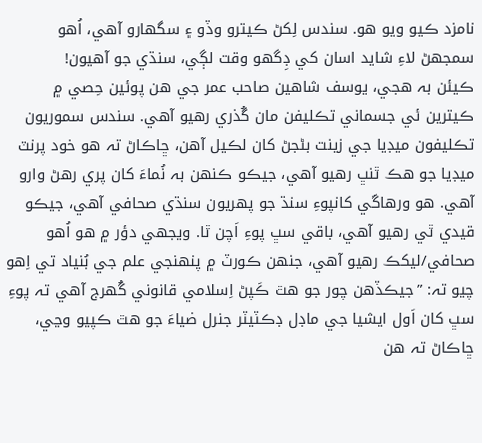نامزد ڪيو ويو هو. سندس لِکڻ ڪيترو وڏو ۽ سگهارو آهي، اُهو سمجهڻ لاءِ شايد اسان کي ڊِگهو وقت لڳي، سنڌي جو آهيون!
ڪيئن بہ هجي، يوسف شاهين صاحب عمر جي هن پوئين حِصي ۾ ڪيترين ئي جسماني تڪليفن مان گُذري رهيو آهي. سندس سموريون تڪليفون ميڊيا جي زينت بڻجڻ کان لڪيل آهن، ڇاڪاڻ تہ هو خود پرنٽ ميڊيا جو هڪ ٿنڀ رهيو آهي، جيڪو ڪنھن بہ نُماءَ کان پري رهڻ وارو آهي. هو ورهاڱي کانپوءِ سنڌ جو پھريون سنڌي صحافي آهي، جيڪو قيدي ٿي رهيو آهي، باقي سڀ پوءِ اَچن ٿا. ويجهي دؤر ۾ هو اُهو صحافي/ليکڪ رهيو آهي، جنھن ڪورٽ ۾ پنھنجي علم جي بُنياد تي اِهو چيو تہ: ”جيڪڏهن چور جو هٿ ڪَپڻ اِسلامي قانوني گُهرج آهي تہ پوءِ سڀ کان اَول ايشيا جي ماڊل ڊڪٽيٽر جنرل ضياءَ جو هٿ ڪپيو وڃي، ڇاڪاڻ تہ هن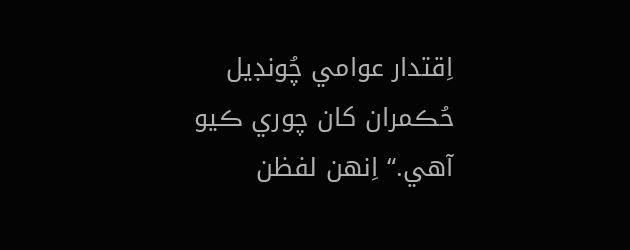اِقتدار عوامي چُونڊيل حُڪمران کان چوري ڪيو آهي.“ اِنھن لفظن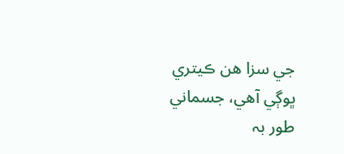جي سزا هن ڪيتري ڀوڳي آهي، جسماني طور بہ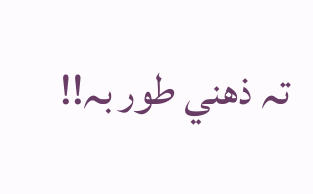تہ ذهني طور بہ!!